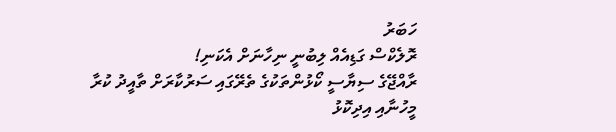ހަބަރު
ރޮލެކްސް ގަޑިއެއް ލިބުނީ ނިހާނަށް އެކަނި!
ރާއްޖޭގެ ސިޔާސީ ކޯޅުންތަކުގެ ތެރޭގައި ސަރުކާރަށް ތާއީދު ކުރާ މީހުނާއި އިދިކޮޅު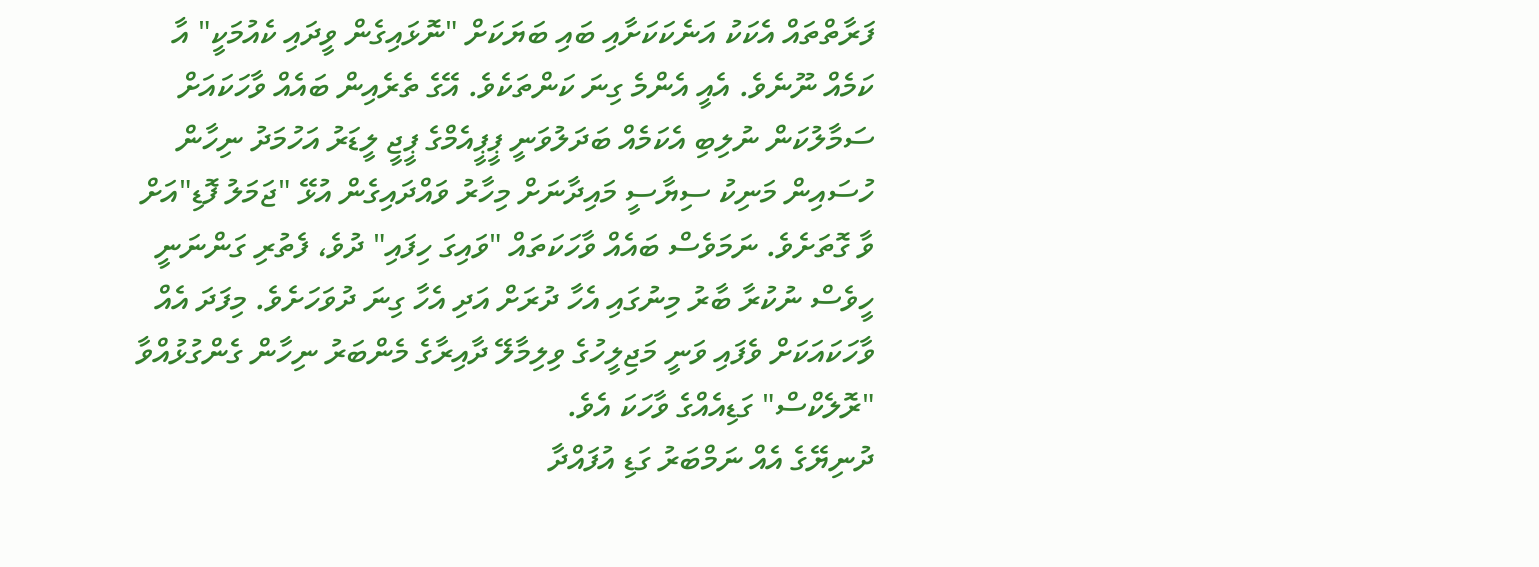ފަރާތްތައް އެކަކު އަނެކަކަށާއި ބައި ބަޔަކަށް "ނޮޅައިގެން ވީދައި ކެއުމަކީ" އާ ކަމެއް ނޫނެވެ. އެއީ އެންމެ ގިނަ ކަންތަކެވެ. އޭގެ ތެރެއިން ބައެއް ވާހަކައަށް ސަމާލުކަން ނުލިބި އެކަމެއް ބަދަލުވަނީ ޕީޕީއެމްގެ ޕީޖީ ލީޑަރު އަހުމަދު ނިހާން ހުސައިން މަނިކު ސިޔާސީ މައިދާނަށް މިހާރު ވައްދައިގެން އުޅޭ "ޖަމަލު ފޮޑި"އަށް ވާ ގޮތަށެވެ. ނަމަވެސް ބައެއް ވާހަކަތައް "ވައިގަ ހިފައި" ދުވެ، ފެތުރި ގަންނަނީ ހީވެސް ނުކުރާ ބާރު މިނުގައި އެހާ ދުރަށް އަދި އެހާ ގިނަ ދުވަހަށެވެ. މިފަދަ އެއް ވާހަކައަކަށް ވެފައި ވަނީ މަޖިލީހުގެ ވިލިމާލޭ ދާއިރާގެ މެންބަރު ނިހާން ގެންގުޅުއްވާ "ރޮލެކްސް" ގަޑިއެއްގެ ވާހަކަ އެވެ.
ދުނިޔޭގެ އެއް ނަމްބަރު ގަޑި އުފައްދާ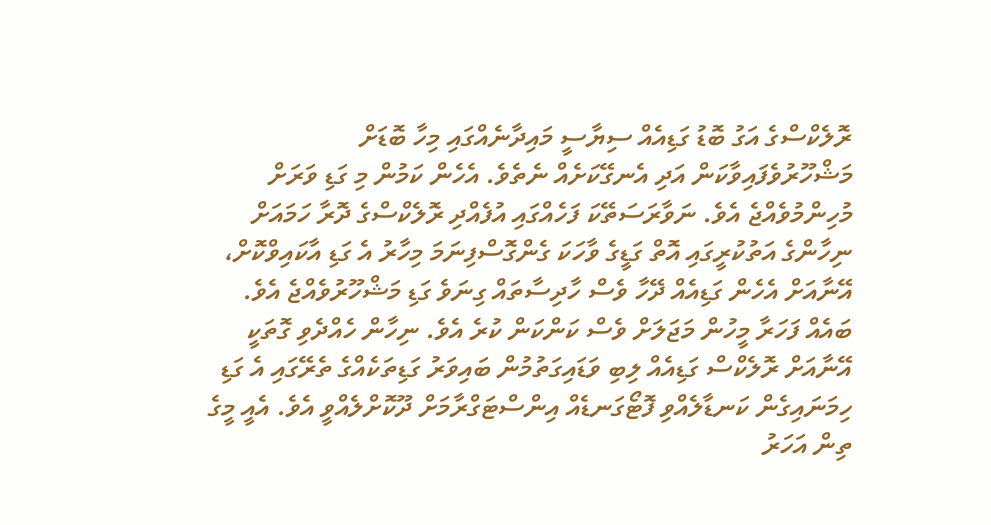ރޮލެކްސްގެ އަގު ބޮޑު ގަޑިއެއް ސިޔާސީ މައިދާނެއްގައި މިހާ ބޮޑަށް މަޝްހޫރުވެފައިވާކަން އަދި އެނގޭކަށެއް ނެތެވެ. އެހެން ކަމުން މި ގަޑި ވަރަށް މުހިންމުވެއްޖެ އެވެ. ނަވާރަސަތޭކަ ފަހެއްގައި އުފެއްދި ރޮލެކްސްގެ ދޮރާ ހަމައަށް ނިހާންގެ އަތުކުރީގައި އޮތް ގަޑީގެ ވާހަކަ ގެންގޮސްފިނަމަ މިހާރު އެ ގަޑި އާކައިވްކޮށް، އޭނާއަށް އެހެން ގަޑިއެއް ދޭހާ ވެސް ހާދިސާތައް ގިނަވެ ގަޑި މަޝްހޫރުވެއްޖެ އެވެ.
ބައެއް ފަހަރާ މީހުން މަޖަލަށް ވެސް ކަންކަން ކުރެ އެވެ. ނިހާން ހެއްދެވި ގޮތަކީ އޭނާއަށް ރޮލެކްސް ގަޑިއެއް ލިބި ވަޑައިގަތުމުން ބައިވަރު ގަޑިތަކެއްގެ ތެރޭގައި އެ ގަޑި ހިމަނައިގެން ކަނޑާލެއްވި ފޮޓޯގަނޑެއް އިންސްޓަގްރާމަށް ދޫކޮށްލެއްވީ އެވެ. އެއީ މީގެ ތިން އަހަރު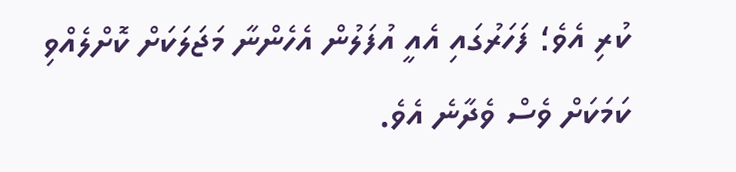ކުރި އެވެ؛ ފަހަރުގައި އެއީ އުފަލުން އެހެންނާ މަޖަލަކަށް ކޮށްލެއްވި ކަމަކަށް ވެސް ވެދާނެ އެވެ.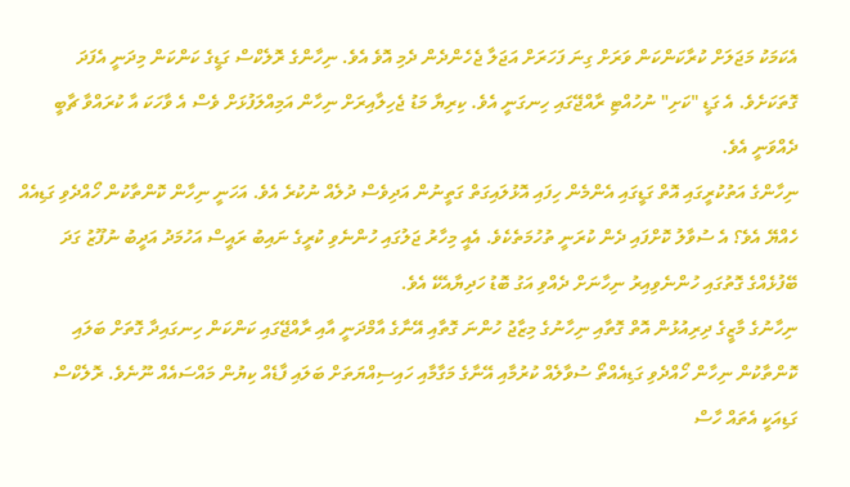އެކަމަކު މަޖަލަށް ކުރާކަންކަން ވަރަށް ގިނަ ފަހަރަށް އަޖަލާ ޖެހެންދެން ދެމި އޮވެ އެވެ. ނިހާންގެ ރޮލެކްސް ގަޑީގެ ކަންކަން މިދަނީ އެފަދަ ގޮތަކަށެވެ. އެ ގަޑީ "ކަށި" ނުހުއްޓި ރާއްޖޭގައި ހިނގަނީ އެވެ. ކިރިޔާ މަޑު ޖެހިލާއިރަށް ނިހާން އަމިއްލަފުޅަށް ވެސް އެ ވާހަކަ އާ ކުރައްވާ ޗާބީ ދެއްވަނީ އެވެ.
ނިހާންގެ އަތުކުރީގައި އޮތް ގަޑީގައި އެންމެން ހިފައި އޮޅުލައިގަތް ގަތީނުން އަދިވެސް ދުލެއް ނުކުރެ އެވެ. އަހަނީ ނިހާން ކޮންތާކުން ހޯއްދެވި ގަޑިއެއް ހެއްޔޭ އެވެ؟ އެ ސުވާލު ކޮށްފައި ދެން ކުރަނީ ތުހުމަތެކެވެ. އެއީ މިހާރު ޖަލުގައި ހުންނެވި ކުރީގެ ނައިބު ރައީސް އަހުމަދު އަދީބު ނުފޫޒު ގަދަ ބޭފުޅެއްގެ ގޮތުގައި ހުންނެވިއިރު ނިހާނަށް ދެއްވި އަގު ބޮޑު ހަދިޔާއެކޭ އެވެ.
ނިހާނުގެ މާޒީގެ ދިރިއުޅުން އޮތް ގޮތާއި ނިހާނުގެ މިޒާޖު ހުންނަ ގޮތާއި އޭނާގެ އާމްދަނީ އާއި ރާއްޖޭގައި ކަންކަން ހިނގައިދާ ގޮތަށް ބަލައި ކޮންތާކުން ނިހާން ހޯއްދެވި ގަޑިއެއްތޯ ސުވާލެއް ކުރުމާއި އޭނާގެ މަގާމާއި ހައިސިއްޔަތަށް ބަލައި ފާޑެއް ކިޔުން މައްސައެއް ނޫނެވެ. ރޮލެކްސް ގަޑިއަކީ އެތައް ހާސް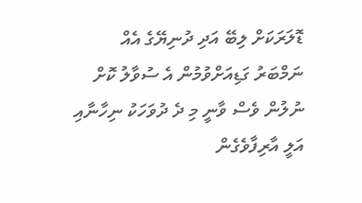ޑޮލަރަކަށް ލިބޭ އަދި ދުނިޔޭގެ އެއް ނަމްބަރު ގަޑިއަށްވުމުން އެ ސުވާލު ކޮށް ނުލުން ވެސް ވާނީ މި ދެ ދުވަހަކު ނިހާނާއި އަލީ އާރިފާވެގެން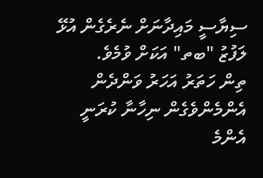ސިޔާސީ މައިދާނަށް ނެރެގެން އުޅޭ ލަފުޒު "ބތ" އަކަށް ވުމެވެ.
ތިން ހަތަރު އަހަރު ވަންދެން އެންމެންވެގެން ނިހާނާ ކުރަނީ އެންމެ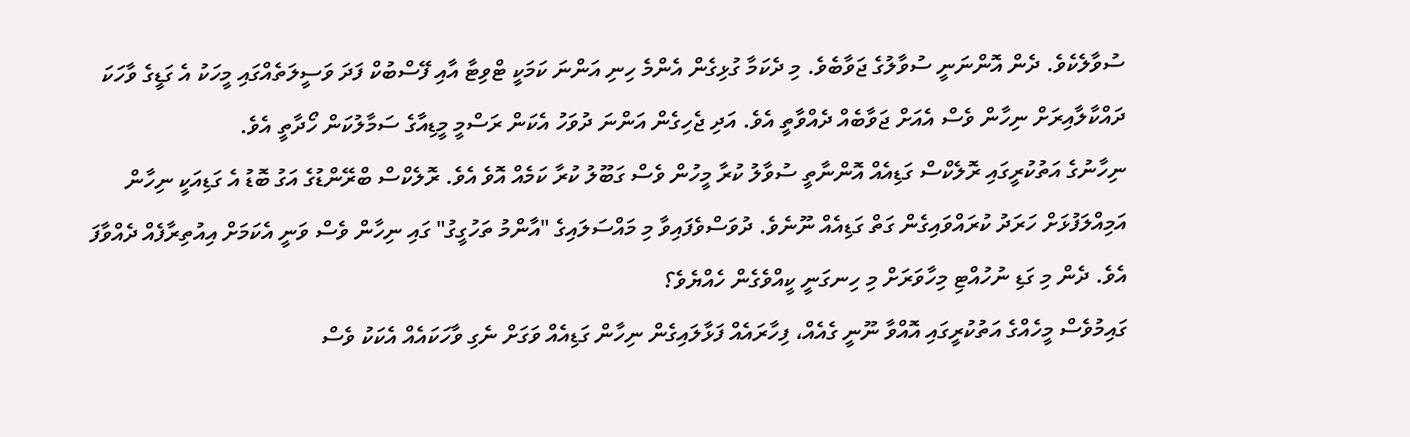ސުވާލެކެވެ. ދެން އޮންނަނީ ސުވާލުގެ ޖަވާބެވެ. މި ދެކަމާ ގުޅިގެން އެންމެ ހިނި އަންނަ ކަމަކީ ޓްވިޓާ އާއި ފޭސްބުކް ފަދަ ވަސީލަތެއްގައި މީހަކު އެ ގަޑީގެ ވާހަކަ ދައްކާލާއިރަށް ނިހާން ވެސް އެއަށް ޖަވާބެއް ދެއްވާތީ އެވެ. އަދި ޖެހިގެން އަންނަ ދުވަހު އެކަން ރަސްމީ މީޑިއާގެ ސަމާލުކަން ހޯދާތީ އެވެ.
ނިހާނުގެ އަތުކުރީގައި ރޮލެކްސް ގަޑިއެއް އޮންނާތީ ސުވާލު ކުރާ މީހުން ވެސް ގަބޫލު ކުރާ ކަމެއް އޮވެ އެވެ. ރޮލެކްސް ބްރޭންޑުގެ އަގު ބޮޑު އެ ގަޑިއަކީ ނިހާން އަމިއްލަފުޅަށް ހަރަދު ކުރައްވައިގެން ގަތް ގަޑިއެއް ނޫނެވެ. ދުވަސްވެފައިވާ މި މައްސަލައިގެ "އާންމު ތަހުގީގު" ގައި ނިހާން ވެސް ވަނީ އެކަމަށް އިއުތިރާފެއް ދެއްވާފަ އެވެ. ދެން މި ގަޑި ނުހުއްޓި މިހާވަރަށް މި ހިނގަނީ ކީއްވެގެން ހެއްޔެވެ؟
ގައިމުވެސް މީހެއްގެ އަތުކުރީގައި އޮއްވާ ނޫނީ ގެއެއް، ފިހާރައެއް ފަޅާލައިގެން ނިހާން ގަޑިއެއް ވަގަށް ނެގި ވާހަކައެއް އެކަކު ވެސް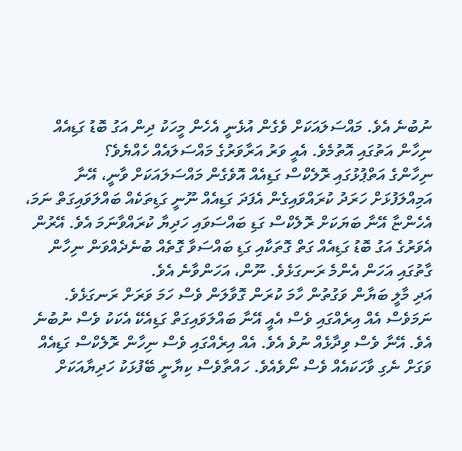ނުބުނެ އެވެ. މައްސަލައަކަށް ވެގެން އުޅެނީ އެހެން މީހަކު ދިން އަގު ބޮޑު ގަޑިއެއް ނިހާން އަތުގައި އޮތުމެވެ. އެއީ ވަރު އަރާވަރުގެ މައްސަލައެއް ހެއްޔެވެ؟
ނިހާންގެ އަތްޕުޅުގައި ރޮލެކްސް ގަޑިއެއް އޮވެގެން މައްސަލައަކަށް ވާނީ، އޭނާ އަމިއްލަފުޅަށް ހަރަދު ކުރައްވައިގެން އެފަދަ ގަޑިއެއް ނޫނީ ގަޑިތަކެއް ބައްލަވައިގަތް ނަމަ، އެހެންޏާ އޭނާ ބަޔަކަށް ރޮލެކްސް ގަޑި ބައްސަވައި ހަދިޔާ ކުރައްވާނަމަ އެވެ. އޭރުން އެވަރުގެ އަގު ބޮޑު ގަޑިއެއް ގަތް ގޮތަކާއި ގަޑި ބައްސަވާ ގޮތެއް ބުނެދެއްވަން ނިހާން ގާތުގައި އަހަން އެންމެ ރަނގަޅެވެ. ނޫން، އަހަންވާނެ އެވެ.
އަދި މާލީ ބަޔާން ވަގުތުން ހާމަ ކުރަން ގޮވާލަން ވެސް ހަމަ ވަރަށް ރަނގަޅެވެ. ނަމަވެސް އެއް އިރެއްގައި ވެސް އެއީ އޭނާ ބައްލަވައިގަތް ގަޑިއެކޭ އެކަކު ވެސް ނުބުނެ އެވެ. އޭނާ ވެސް ވިދާޅެއް ނުވެ އެވެ. އެއް އިރެއްގައި ވެސް ނިހާން ރޮލެކްސް ގަޑިއެއް ވަގަށް ނެގި ވާހަކައެއް ވެސް ނޯވެއެވެ. ހައްތާވެސް ކިޔާނީ ބޭފުޅަކު ހަދިޔާއަކަށް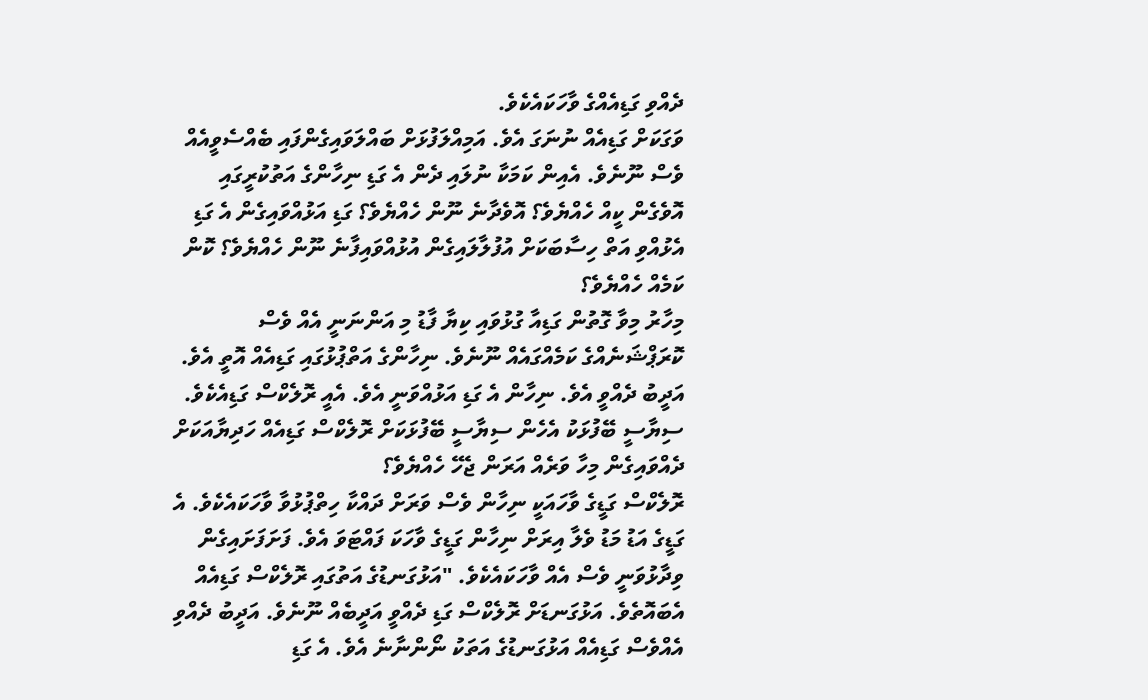ދެއްވި ގަޑިއެއްގެ ވާހަކައެކެވެ.
ވަގަކަށް ގަޑިއެއް ނުނަގަ އެވެ. އަމިއްލަފުޅަށް ބައްލަވައިގެންފައި ބެއްސެވީއެއް ވެސް ނޫނެވެ. އެއިން ކަމަކާ ނުލައި ދެން އެ ގަޑި ނިހާންގެ އަތުކުރީގައި އޮވެގެން ކީއް ހެއްޔެވެ؟ އޮވެދާނެ ނޫން ހެއްޔެވެ؟ ގަޑި އަޅުއްވައިގެން އެ ގަޑި އެޅުއްވި އަތް ހިސާބަކަށް އުފުލާލައިގެން އުޅުއްވައިފާނެ ނޫން ހެއްޔެވެ؟ ކޮން ކަމެއް ހެއްޔެވެ؟
މިހާރު މިވާ ގޮތުން ގަޑިއާ ގުޅުވައި ކިޔާ ފާޑު މި އަންނަނީ އެއް ވެސް ކޮރަޕްޝަނެއްގެ ކަމެއްގައެއް ނޫނެވެ. ނިހާންގެ އަތްޕުޅުގައި ގަޑިއެއް އޮތީ އެވެ. އަދީބު ދެއްވީ އެވެ. ނިހާން އެ ގަޑި އަޅުއްވަނީ އެވެ. އެއީ ރޮލެކްސް ގަޑިއެކެވެ. ސިޔާސީ ބޭފުޅަކު އެހެން ސިޔާސީ ބޭފުޅަކަށް ރޮލެކްސް ގަޑިއެއް ހަދިޔާއަކަށް ދެއްވައިގެން މިހާ ވަރެއް އަރަން ޖެހޭ ހެއްޔެވެ؟
ރޮލެކްސް ގަޑީގެ ވާހައަކީ ނިހާން ވެސް ވަރަށް ދައްކާ ހިތްޕުޅުވާ ވާހަކައެކެވެ. އެ ގަޑީގެ އަޑު މަޑު ވެލާ އިރަށް ނިހާން ގަޑީގެ ވާހަކަ ފައްޓަވަ އެވެ. ފަށަފަށައިގެން ވިދާޅުވަނީ ވެސް އެއް ވާހަކައެކެވެ. "އަޅުގަނޑުގެ އަތުގައި ރޮލެކްސް ގަޑިއެއް އެބައޮތެވެ. އަޅުގަނޑަށް ރޮލެކްސް ގަޑި ދެއްވީ އަދީބެއް ނޫނެވެ. އަދީބު ދެއްވި އެއްވެސް ގަޑިއެއް އަޅުގަނޑުގެ އަތަކު ނޯންނާނެ އެވެ. އެ ގަޑި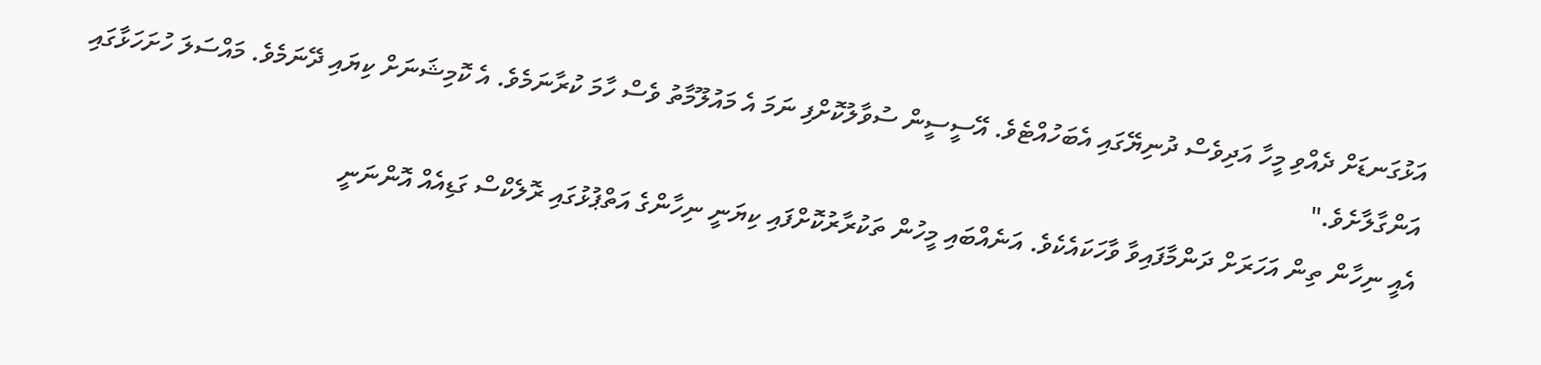އަޅުގަނޑަށް ދެއްވި މީހާ އަދިވެސް ދުނިޔޭގައި އެބަހުއްޓެވެ. އޭސީސީން ސުވާލުކޮށްފި ނަމަ އެ މައުލޫމާތު ވެސް ހާމަ ކުރާނަމެވެ. އެ ކޮމިޝަނަށް ކިޔައި ދޭނަމެވެ. މައްސަލަ ހުށަހަޅާގައި އަންގާލާށެވެ."
އެއީ ނިހާން ތިން އަހަރަށް ދަންމާފައިވާ ވާހަކައެކެވެ. އަނެއްބައި މީހުން ތަކުރާރުކޮށްފައި ކިޔަނީ ނިހާންގެ އަތްޕުޅުގައި ރޮލެކްސް ގަޑިއެއް އޮންނަނީ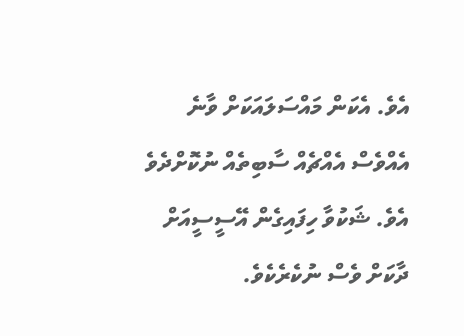އެވެ. އެކަން މައްސަލައަކަށް ވާނެ އެއްވެސް އެއްޗެއް ސާބިތެއް ނުކޮށްދެވެ އެވެ. ޝަކުވާ ހިފައިގެން އޭސީސީއަށް ދާކަށް ވެސް ނުކެރެކެވެ.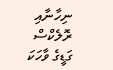ނިހާނާއި ރޮލެކްސް ގަޑީގެ ވާހަކަ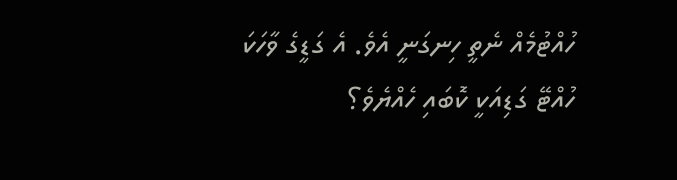ހުއްޓުމެއް ނެތީ ހިނގަނީ އެވެ. އެ ގަޑީގެ ވާހަކަ ހުއްޓޭ ގަޑިއަކީ ކޮބައި ހެއްޔެވެ؟